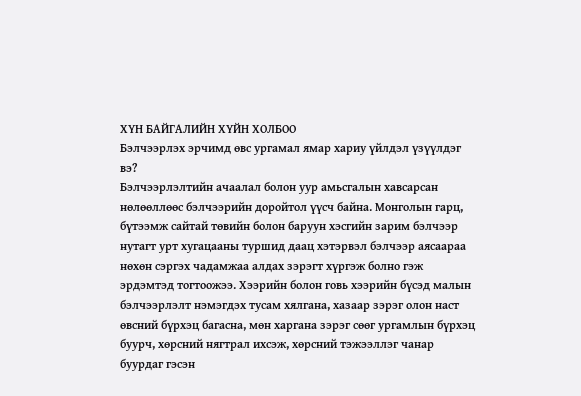ХҮН БАЙГАЛИЙН ХҮЙН ХОЛБОО
Бэлчээрлэх эрчимд өвс ургамал ямар хариу үйлдэл үзүүлдэг вэ?
Бэлчээрлэлтийн ачаалал болон уур амьсгалын хавсарсан нөлөөллөөс бэлчээрийн доройтол үүсч байна. Монголын гарц, бүтээмж сайтай төвийн болон баруун хэсгийн зарим бэлчээр нутагт урт хугацааны туршид даац хэтэрвэл бэлчээр аясаараа нөхөн сэргэх чадамжаа алдах зэрэгт хүргэж болно гэж эрдэмтэд тогтоожээ. Хээрийн болон говь хээрийн бүсэд малын бэлчээрлэлт нэмэгдэх тусам хялгана, хазаар зэрэг олон наст өвсний бүрхэц багасна, мөн харгана зэрэг сөөг ургамлын бүрхэц буурч, хөрсний нягтрал ихсэж, хөрсний тэжээллэг чанар буурдаг гэсэн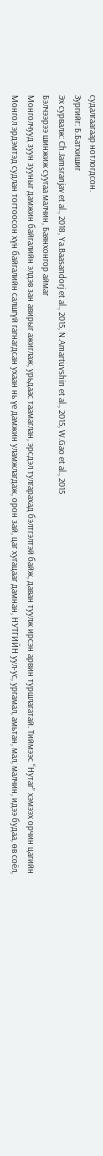судалгаагаар нотлогдсон.
Зургийг: Б.Батхишиг
Эх сурвалж: Ch.Jamsranjav et al., 2018, Ya.Baasandorj et al., 2015, N.Amartuvshin et al., 2015, W.Gao et al., 2015
Бэлчээрээ шинжиж суугаа малчин, Баянхонгор аймаг
Монголчууд зуун зууныг дамжин байгалийн элдэв зан авирыг ажиглаж, урьдаас таамаглан, эрсдэл тулгарахад бэлтгэлтэй байж, даван туулж ирсэн арвин туршлагатай. Тиймээс “Нутаг” хэмээх орчин цагийн Монгол эрдэмтэд судлан тогтоосон хүн байгалийн салшгүй гагнагдсан ухаан нь үе дамжин уламжлагдаж, орон зай, цаг хугацааг дамнан, НУТГИЙН уул-ус, ургамал, амьтан, мал, малчин, идээ будаа, өв соёл,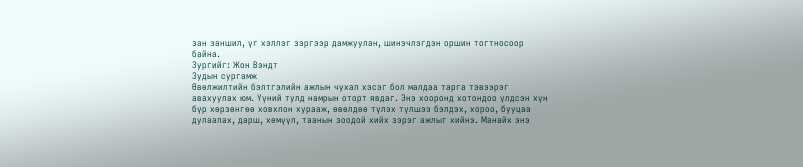зан заншил, үг хэллэг зэргээр дамжуулан, шинэчлэгдэн оршин тогтносоор байна.
Зургийг: Жон Вэндт
Зудын сургамж
Өвөлжилтийн бэлтгэлийн ажлын чухал хэсэг бол малдаа тарга тэвээрэг авахуулах юм. Үүний тулд намрын оторт явдаг. Энэ хооронд хотондоо үлдсэн хүн бүр хөрзөнгөө ховхлон хурааж, өвөлдөө түлэх түлшээ бэлдэх, хороо, бууцаа дулаалах, дарш, хөмүүл, таанын зоодой хийх зэрэг ажлыг хийнэ. Манайх энэ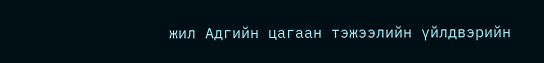жил Адгийн цагаан тэжээлийн үйлдвэрийн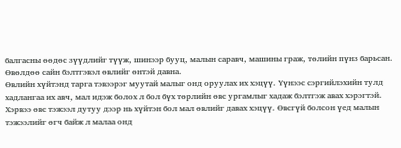балгасны өөдөс зүүдлийг түүж, шинээр бууц, малын саравч, машины граж, төлийн пүнз барьсан. Өвөлдөө сайн бэлтгэвэл өвлийг өнтэй давна.
Өвлийн хүйтэнд тарга тэвээрэг муутай малыг онд оруулах их хэцүү. Үүнээс сэргийлэхийн тулд хадлангаа их авч, мал идэж болох л бол бүх төрлийн өвс ургамлыг хадаж бэлтгэж авах хэрэгтэй. Хэрвээ өвс тэжээл дутуу дээр нь хүйтэн бол мал өвлийг давах хэцүү. Өвсгүй болсон үед малын тэжээлийг өгч байж л малаа онд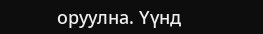оруулна. Үүнд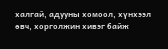халгай, адууны хомоол, хүнхээл өвч, хорголжин хивэг байж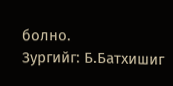болно.
Зургийг: Б.Батхишиг